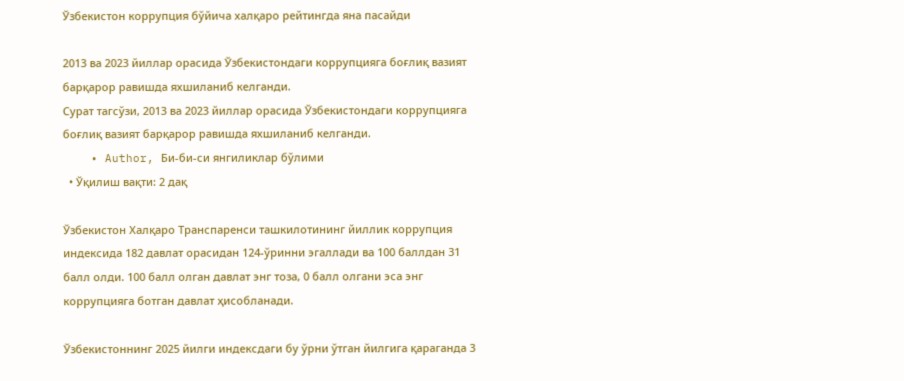Ўзбекистон коррупция бўйича халқаро рейтингда яна пасайди

2013 ва 2023 йиллар орасида Ўзбекистондаги коррупцияга боғлиқ вазият барқарор равишда яхшиланиб келганди.
Сурат тагсўзи, 2013 ва 2023 йиллар орасида Ўзбекистондаги коррупцияга боғлиқ вазият барқарор равишда яхшиланиб келганди.
    • Author, Би-би-си янгиликлар бўлими
  • Ўқилиш вақти: 2 дақ

Ўзбекистон Халқаро Транспаренси ташкилотининг йиллик коррупция индексида 182 давлат орасидан 124-ўринни эгаллади ва 100 баллдан 31 балл олди. 100 балл олган давлат энг тоза, 0 балл олгани эса энг коррупцияга ботган давлат ҳисобланади.

Ўзбекистоннинг 2025 йилги индексдаги бу ўрни ўтган йилгига қараганда 3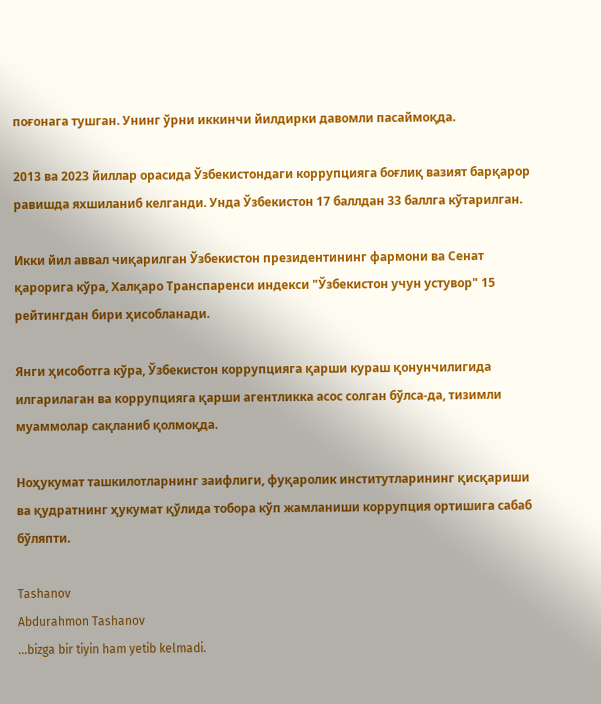поғонага тушган. Унинг ўрни иккинчи йилдирки давомли пасаймоқда.

2013 ва 2023 йиллар орасида Ўзбекистондаги коррупцияга боғлиқ вазият барқарор равишда яхшиланиб келганди. Унда Ўзбекистон 17 баллдан 33 баллга кўтарилган.

Икки йил аввал чиқарилган Ўзбекистон президентининг фармони ва Сенат қарорига кўра, Халқаро Транспаренси индекси "Ўзбекистон учун устувор" 15 рейтингдан бири ҳисобланади.

Янги ҳисоботга кўра, Ўзбекистон коррупцияга қарши кураш қонунчилигида илгарилаган ва коррупцияга қарши агентликка асос солган бўлса-да, тизимли муаммолар сақланиб қолмоқда.

Ноҳукумат ташкилотларнинг заифлиги, фуқаролик институтларининг қисқариши ва қудратнинг ҳукумат қўлида тобора кўп жамланиши коррупция ортишига сабаб бўляпти.

Tashanov
Abdurahmon Tashanov
...bizga bir tiyin ham yetib kelmadi.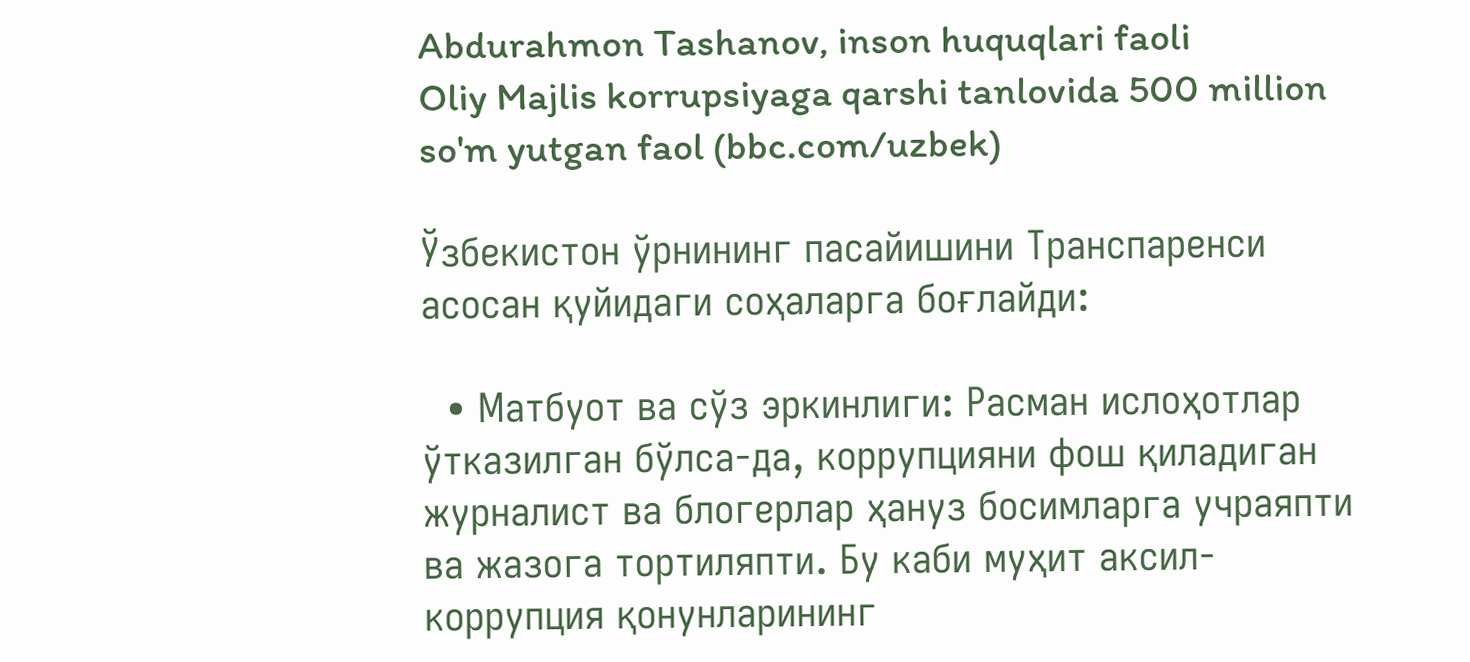Abdurahmon Tashanov, inson huquqlari faoli
Oliy Majlis korrupsiyaga qarshi tanlovida 500 million so'm yutgan faol (bbc.com/uzbek)

Ўзбекистон ўрнининг пасайишини Транспаренси асосан қуйидаги соҳаларга боғлайди:

  • Матбуот ва сўз эркинлиги: Расман ислоҳотлар ўтказилган бўлса-да, коррупцияни фош қиладиган журналист ва блогерлар ҳануз босимларга учраяпти ва жазога тортиляпти. Бу каби муҳит аксил-коррупция қонунларининг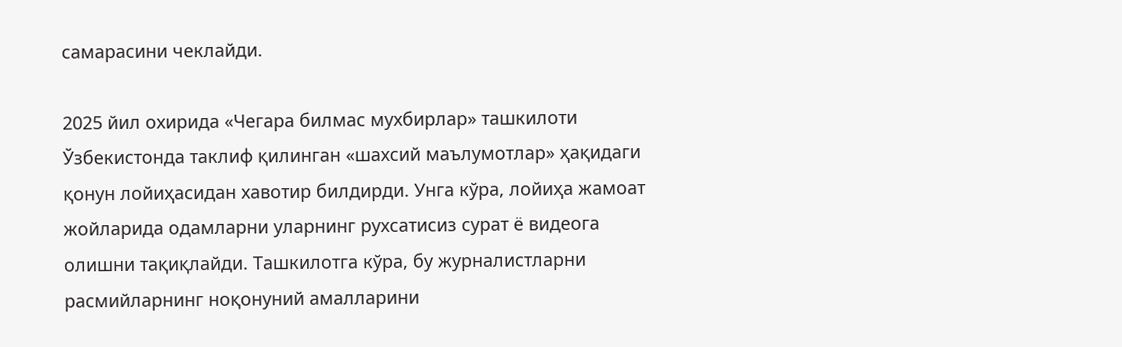самарасини чеклайди.

2025 йил охирида «Чегара билмас мухбирлар» ташкилоти Ўзбекистонда таклиф қилинган «шахсий маълумотлар» ҳақидаги қонун лойиҳасидан хавотир билдирди. Унга кўра, лойиҳа жамоат жойларида одамларни уларнинг рухсатисиз сурат ё видеога олишни тақиқлайди. Ташкилотга кўра, бу журналистларни расмийларнинг ноқонуний амалларини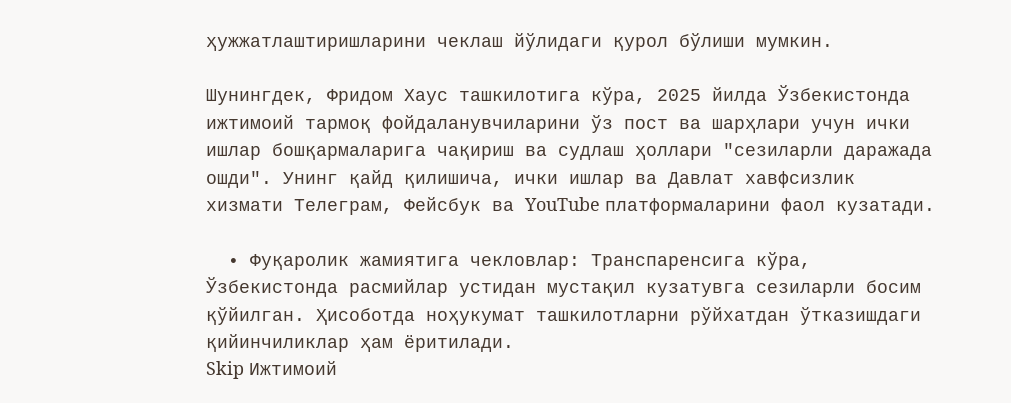ҳужжатлаштиришларини чеклаш йўлидаги қурол бўлиши мумкин.

Шунингдек, Фридом Хаус ташкилотига кўра, 2025 йилда Ўзбекистонда ижтимоий тармоқ фойдаланувчиларини ўз пост ва шарҳлари учун ички ишлар бошқармаларига чақириш ва судлаш ҳоллари "сезиларли даражада ошди". Унинг қайд қилишича, ички ишлар ва Давлат хавфсизлик хизмати Телеграм, Фейсбук ва YouTube платформаларини фаол кузатади.

  • Фуқаролик жамиятига чекловлар: Транспаренсига кўра, Ўзбекистонда расмийлар устидан мустақил кузатувга сезиларли босим қўйилган. Ҳисоботда ноҳукумат ташкилотларни рўйхатдан ўтказишдаги қийинчиликлар ҳам ёритилади.
Skip Ижтимоий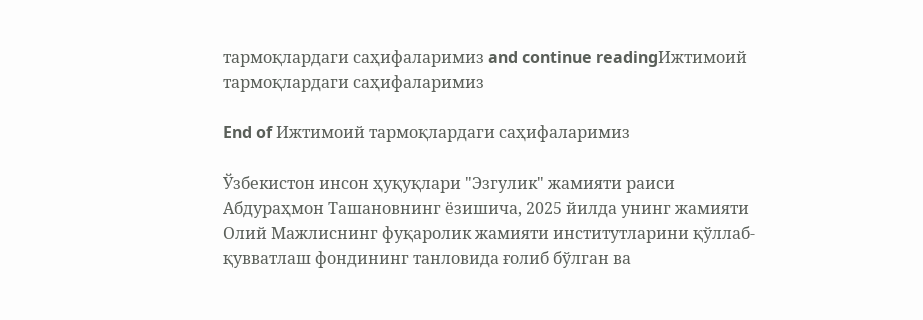тармоқлардаги саҳифаларимиз and continue readingИжтимоий тармоқлардаги саҳифаларимиз

End of Ижтимоий тармоқлардаги саҳифаларимиз

Ўзбекистон инсон ҳуқуқлари "Эзгулик" жамияти раиси Абдураҳмон Ташановнинг ёзишича, 2025 йилда унинг жамияти Олий Мажлиснинг фуқаролик жамияти институтларини қўллаб-қувватлаш фондининг танловида ғолиб бўлган ва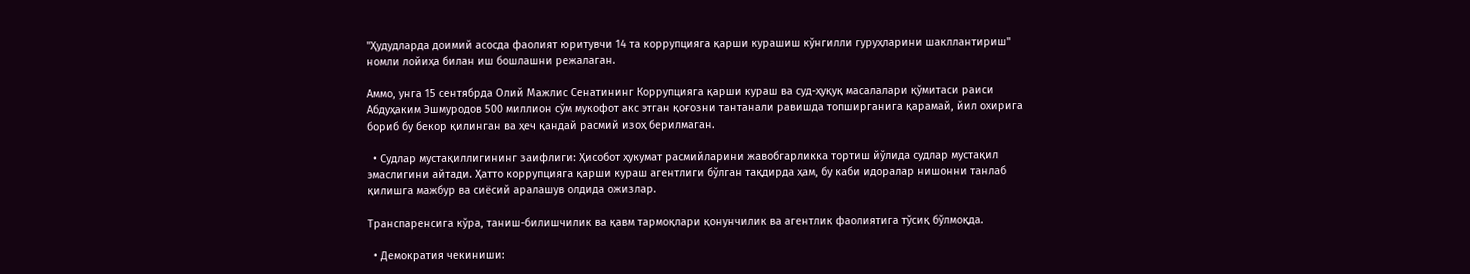"Ҳудудларда доимий асосда фаолият юритувчи 14 та коррупцияга қарши курашиш кўнгилли гуруҳларини шакллантириш" номли лойиҳа билан иш бошлашни режалаган.

Аммо, унга 15 сентябрда Олий Мажлис Сенатининг Коррупцияга қарши кураш ва суд-ҳуқуқ масалалари қўмитаси раиси Абдуҳаким Эшмуродов 500 миллион сўм мукофот акс этган қоғозни тантанали равишда топширганига қарамай, йил охирига бориб бу бекор қилинган ва ҳеч қандай расмий изоҳ берилмаган.

  • Судлар мустақиллигининг заифлиги: Ҳисобот ҳукумат расмийларини жавобгарликка тортиш йўлида судлар мустақил эмаслигини айтади. Ҳатто коррупцияга қарши кураш агентлиги бўлган тақдирда ҳам, бу каби идоралар нишонни танлаб қилишга мажбур ва сиёсий аралашув олдида ожизлар.

Транспаренсига кўра, таниш-билишчилик ва қавм тармоқлари қонунчилик ва агентлик фаолиятига тўсиқ бўлмоқда.

  • Демократия чекиниши: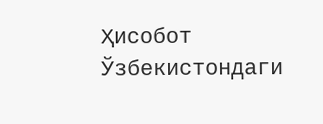Ҳисобот Ўзбекистондаги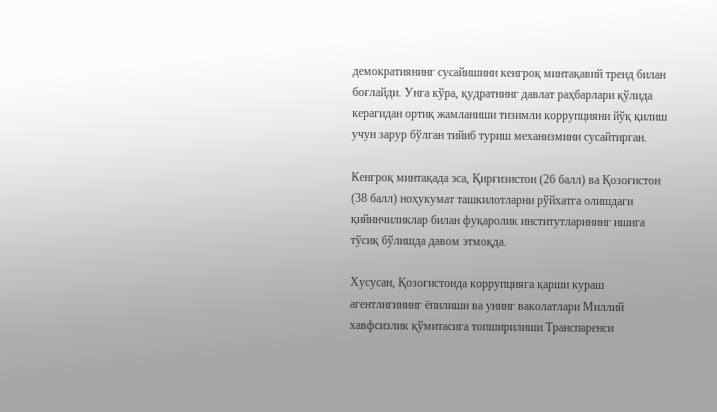демократиянинг сусайишини кенгроқ минтақавий тренд билан боғлайди. Унга кўра, қудратнинг давлат раҳбарлари қўлида керагидан ортиқ жамланиши тизимли коррупцияни йўқ қилиш учун зарур бўлган тийиб туриш механизмини сусайтирган.

Кенгроқ минтақада эса, Қирғизистон (26 балл) ва Қозоғистон (38 балл) ноҳукумат ташкилотларни рўйхатга олишдаги қийинчиликлар билан фуқаролик институтларининг ишига тўсиқ бўлишда давом этмоқда.

Хусусан, Қозоғистонда коррупцияга қарши кураш агентлигининг ёпилиши ва унинг ваколатлари Миллий хавфсизлик қўмитасига топширилиши Транспаренси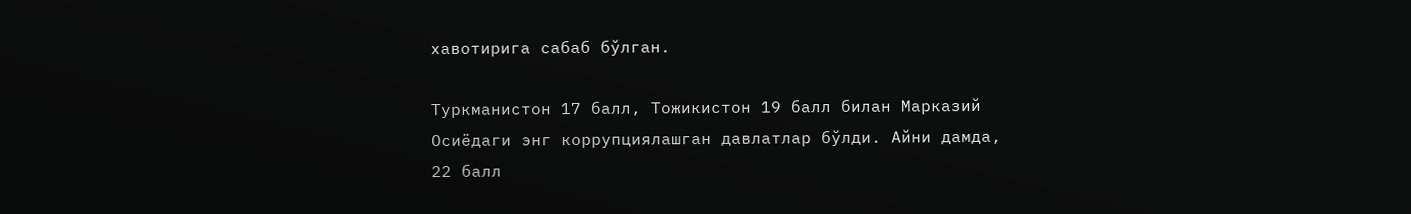хавотирига сабаб бўлган.

Туркманистон 17 балл, Тожикистон 19 балл билан Марказий Осиёдаги энг коррупциялашган давлатлар бўлди. Айни дамда, 22 балл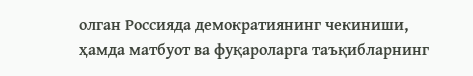олган Россияда демократиянинг чекиниши, ҳамда матбуот ва фуқароларга таъқибларнинг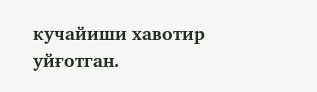кучайиши хавотир уйғотган.